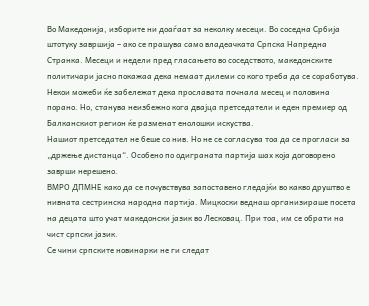Во Македонија, изборите ни доаѓаат за неколку месеци. Во соседна Србија штотуку завршија – ако се прашува само владеачката Српска Напредна Странка. Месеци и недели пред гласањето во соседството, македонските политичари јасно покажаа дека немаат дилеми со кого треба да се соработува.
Некои можеби ќе забележат дека прославата почнала месец и половина порано. Но, станува неизбежно кога двајца претседатели и еден премиер од Балканскиот регион ќе разменат енолошки искуства.
Нашиот претседател не беше со нив. Но не се согласува тоа да се прогласи за „држење дистанца“. Особено по одиграната партија шах која договорено заврши нерешено.
ВМРО ДПМНЕ како да се почувствува запоставено гледајќи во какво друштво е нивната сестринска народна партија. Мицкоски веднаш организираше посета на децата што учат македонски јазик во Лесковац. При тоа, им се обрати на чист српски јазик.
Се чини српските новинарки не ги следат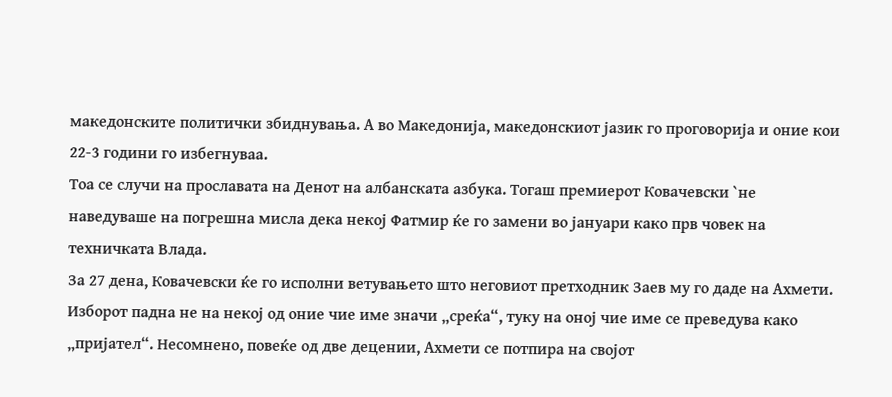македонските политички збиднувања. А во Македонија, македонскиот јазик го проговорија и оние кои 22-3 години го избегнуваа.
Тоа се случи на прославата на Денот на албанската азбука. Тогаш премиерот Ковачевски `не наведуваше на погрешна мисла дека некој Фатмир ќе го замени во јануари како прв човек на техничката Влада.
За 27 дена, Ковачевски ќе го исполни ветувањето што неговиот претходник Заев му го даде на Ахмети. Изборот падна не на некој од оние чие име значи „среќа“, туку на оној чие име се преведува како „пријател“. Несомнено, повеќе од две децении, Ахмети се потпира на својот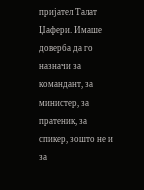пријател Талат Џафери. Имаше доверба да го назначи за командант, за министер, за пратеник, за спикер, зошто не и за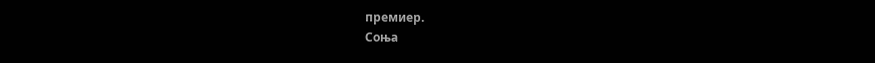премиер.
Соња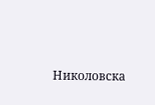Николовска